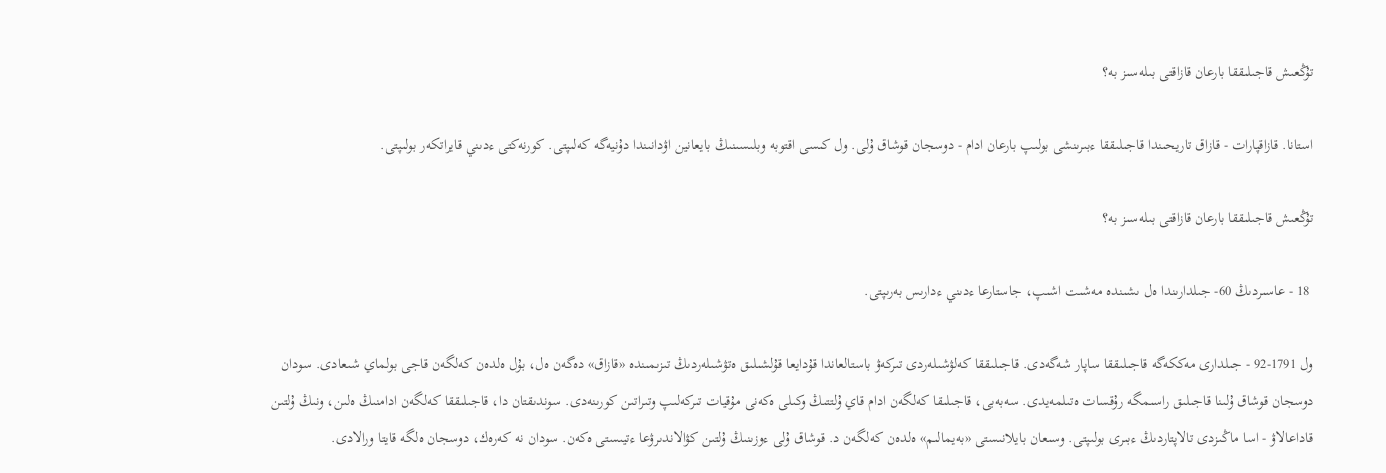تۇڭعىش قاجىلىققا بارعان قازاقتى بىلەسىز بە؟

استانا. قازاقپارات - قازاق تاريحىندا قاجىلىققا ءبىرىنشى بولىپ بارعان ادام - دوسجان قوشاق ۇلى. ول كىسى اقتوبە وبلىسىنىڭ بايعانين اۋدانىندا دۇنيەگە كەلىپتى. كورنەكتى ءدىني قايراتكەر بولىپتى.

تۇڭعىش قاجىلىققا بارعان قازاقتى بىلەسىز بە؟

 18 - عاسىردىڭ 60- جىلدارىندا ەل ىشىندە مەشىت اشىپ، جاستارعا ءدىني ءدارىس بەرىپتى.

ول 1791-92 - جىلدارى مەككەگە قاجىلىققا ساپار شەگەدى. قاجىلىققا كەلۋشىلەردى تىركەۋ باستالعاندا قۇدايعا قۇلشىلىق ەتۋشىلەردىڭ تىزىمىندە «قازاق» دەگەن ەل، بۇل ەلدەن كەلگەن قاجى بولماي شىعادى. سودان دوسجان قوشاق ۇلىنا قاجىلىق راسىمگە رۇقسات ەتىلمەيدى. سەبەبى، قاجىلىقا كەلگەن ادام قاي ۇلتتىڭ وكىلى ەكەنى مۇقيات تىركەلىپ وتىراتىن كورىنەدى. سوندىقتان دا، قاجىلىققا كەلگەن ادامنىڭ ەلىن، ونىڭ ۇلتىن قاداعالاۋ - اسا ماڭىزدى تالاپتاردىڭ ءبىرى بولىپتى. وسىعان بايلانىستى «بەيمالىم» ەلدەن كەلگەن د. قوشاق ۇلى ءوزىنىڭ ۇلتىن كۋالاندىرۋعا ءتيىستى ەكەن. سودان نە كەرەك، دوسجان ەلگە قايتا ورالادى.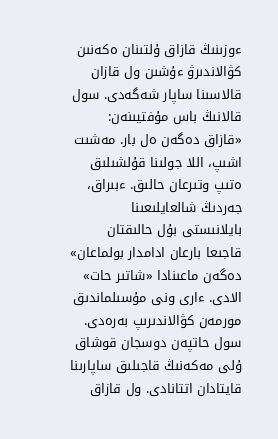ءوزىنىڭ قازاق ۇلتىنان ەكەنىن كۋالاندىرۋ ءۇشىن ول قازان قالاسىنا ساپار شەگەدى. سول قالانىڭ باس مۇفتيىنەن: «قازاق دەگەن ەل بار. مەشىت اشىپ، اللا جولىنا قۇلشىلىق ەتىپ وتىرعان حالىق. ءبىراق، جەردىڭ شالعايلىعىنا بايلانىستى بۇل حالىقتان قاجىعا بارعان ادامدار بولماعان» دەگەن ماعىنادا «شاتىر حات» الادى. ءارى ونى مۇسىلماندىق مورمەن كۋالاندىرىپ بەرەدى. سول حاتپەن دوسجان قوشاق ۇلى مەكەنىڭ قاجىلىق ساپارىنا قايتادان اتتانادى. ول قازاق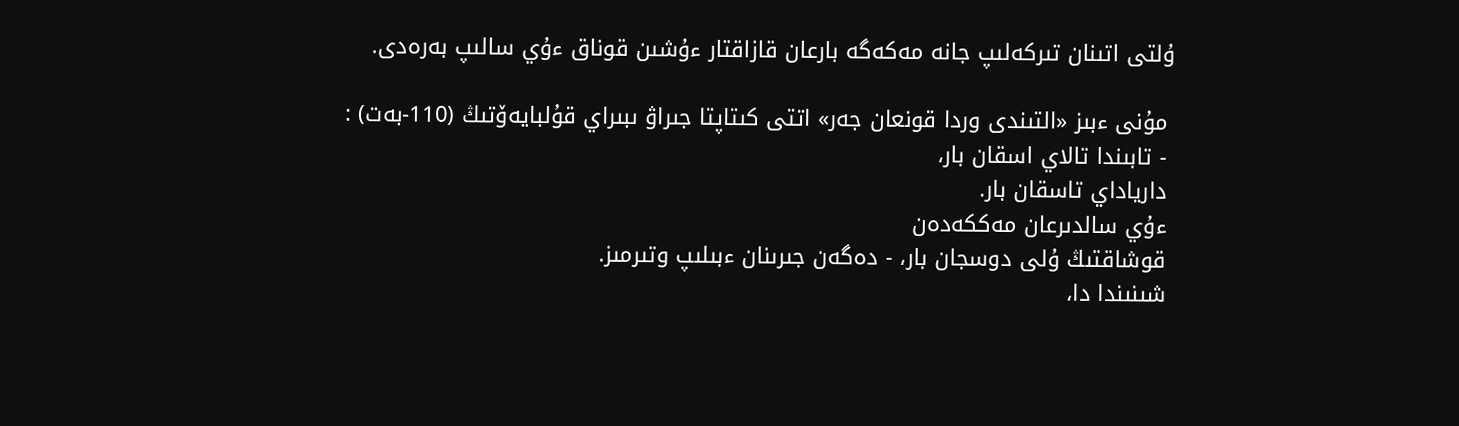ۇلتى اتىنان تىركەلىپ جانە مەكەگە بارعان قازاقتار ءۇشىن قوناق ءۇي سالىپ بەرەدى.

 مۇنى ءبىز «التىندى وردا قونعان جەر» اتتى كىتاپتا جىراۋ ىبىراي قۇلبايەۆتىڭ (110-بەت) :
 - تابىندا تالاي اسقان بار،
 دارياداي تاسقان بار.
 ءۇي سالدىرعان مەككەدەن
 قوشاقتىڭ ۇلى دوسجان بار، - دەگەن جىرىنان ءبىلىپ وتىرمىز.
 شىنىندا دا،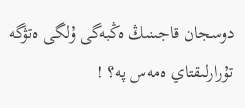دوسجان قاجىنىڭ ەڭبەگى ۇلگى ەتۋگە تۇرارلىقتاي ەمەس پە؟ !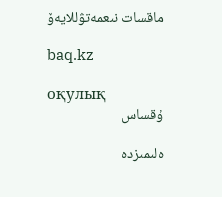ماقسات نىعمەتۋللايەۆ

baq.kz

оқулық
ۇقساس

ەلىمىزدە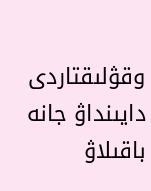وقۋلىقتاردى دايىنداۋ جانە باقىلاۋ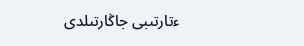ءتارتىبى جاڭارتىلدى